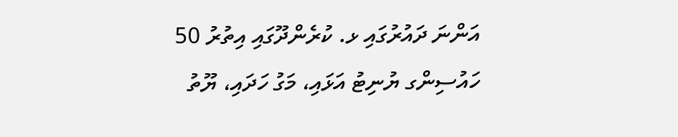އަންނަ ދައުރުގައި ޅ. ކުރެންދޫގައި އިތުރު 50 ހައުސިންގ ޔުނިޓު އަޅައި، މަގު ހަދައި، ޔޫތު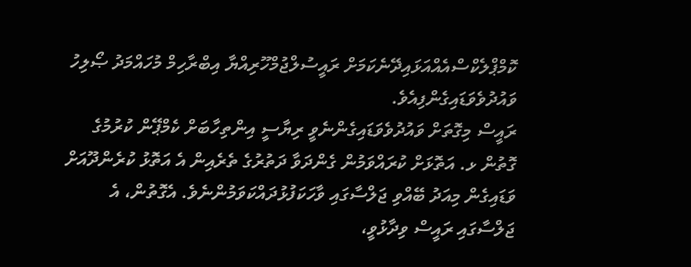ކޮމްޕްލެކްސްއެއްއަޅައިދޭނެކަމަށް ރައީސުލްޖުމްހޫރިއްޔާ އިބްރާހިމް މުހައްމަދު ޞޯލިހު ވައުދުވެވަޑައިގެންފިއެވެ.
ރައީސް މިގޮތަށް ވައުދުވެވަޑައިގެންނެވީ ރިޔާސީ އިންތިހާބަށް ކެމްޕޭން ކުރުމުގެ ގޮތުން ޅ. އަތޮޅަށް ކުރައްވަމުން ގެންދަވާ ދަތުރުގެ ތެރެއިން އެ އަތޮޅު ކުރެންދޫއަށް ވަޑައިގެން މިއަދު ބޭއްވި ޖަލްސާގައި ވާހަކަފުޅުދައްކަވަމުންނެވެ. އެގޮތުން، އެ ޖަލްސާގައި ރައީސް ވިދާޅުވީ،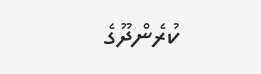ކުރެންދޫގެ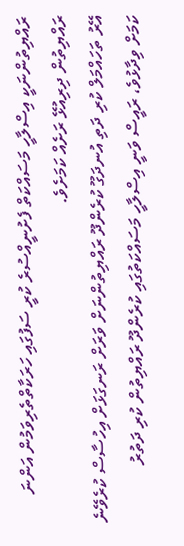ރައްޔިތުންނަކީ އިސްލާހީ މަސައްކަތް ފެށުނީއްސުރެ ކުރީ ސަފުގައި ހަރަކާތްތެރިވަމުން އަންނަ ރައްޔިތުން ދިރިއުޅޭ ރަށެއް ކަމަށެވެ.
އޭރު ތަހައްމަލް ކުރި ދަތި އުނދަގޫ ކުރެންދޫ ރައްޔިތުންނަށް ވަރަށް ރަނގަޅަށް އިހުސާސް ކުރެވޭނެ ކަމަށް ވިދާޅުވެ، ރައީސް ވަނީ އިސްލާހީ މަސައްކަތުގައި ކުރެންދޫ ރައްޔިތުން ކުރި ދަތުރު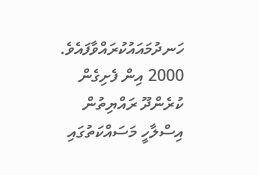ހަނދުމައައުކުރައްވާފައެވެ. 2000 އިން ފެށިގެން ކުރެންދޫ ރައްޔިތުން އިސްލާހީ މަސައްކަތުގައި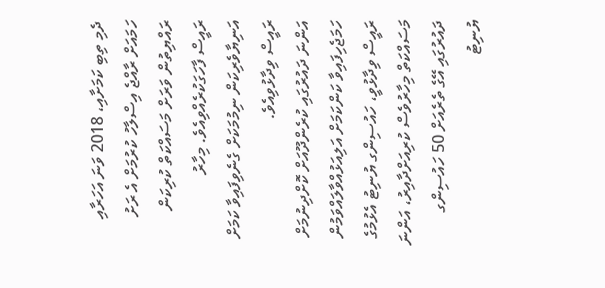ދެމި ތިބި ކަމަށާއި، 2018 ވަނަ އަހަރާއި ހަމައަށް ރާއްޖެ އިސްލާހު ކުރުމަށް އެ ރަށު ރައްޔިތުން ވަރަށް މަސައްކަތް ކުރިކަން ރައީސް ފާހަގަކުރެއްވިއެވެ. މިހާރު އަނިޔާވެރިކަން ނިމުމަކަށް ގެނެވިފައިވާ ކަމަށް ރައީސް ވިދާޅުވިއެވެ.
އަންނަ ދައުރުގައި ކުރެންދޫއަށް ކޮށްދިނުމަށް ހަމަޖެހިފައިވާ ކަންކަމަށް އަލިއަޅުއްވާލައްވަމުން ރައީސް ވިދާޅުވީ، ހައުސިންގ ޔުނިޓު އެޅުމުގެ މަސައްކަތް މިހާރުވެސް ކުރިއަށްދާއިރު، އަންނަ ދައުރުގައި އޭގެ ތެރެއަށް 50 ހައުސިންގ ޔުނިޓު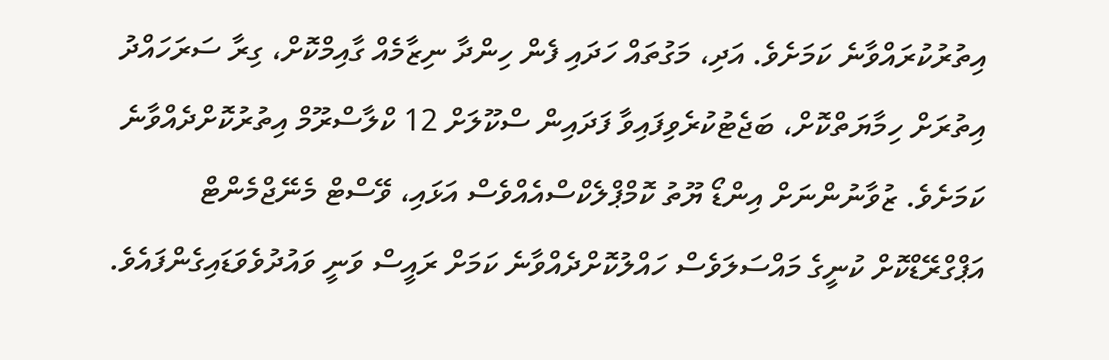އިތުރުކުރައްވާނެ ކަމަށެވެ. އަދި، މަގުތައް ހަދައި ފެން ހިންދާ ނިޒާމެއް ގާއިމްކޮށް، ގިރާ ސަރަހައްދު އިތުރަށް ހިމާޔަތްކޮށް، ބަޖެޓުކުރެވިފައިވާ ފަދައިން ސްކޫލަށް 12 ކްލާސްރޫމް އިތުރުކޮށްދެއްވާނެ ކަމަށެވެ. ޒުވާނުންނަށް އިންޑޯ ޔޫތު ކޮމްޕްލެކްސްއެއްވެސް އަޅައި، ވޭސްޓް މެނޭޖްމެންޓް އަޕްގްރޭޑްކޮށް ކުނީގެ މައްސަލަވެސް ހައްލުކޮށްދެއްވާނެ ކަމަށް ރައީސް ވަނީ ވައުދުވެވަޑައިގެންފައެވެ.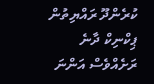ކުރެންދޫ ރައްޔިތުން ޕިކްނިކް ދާނެ ރަށެއްވެސް އަންނަ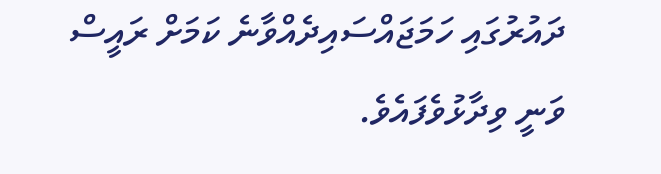ދައުރުގައި ހަމަޖައްސައިދެއްވާނެ ކަމަށް ރައީސް ވަނީ ވިދާޅުވެފައެވެ.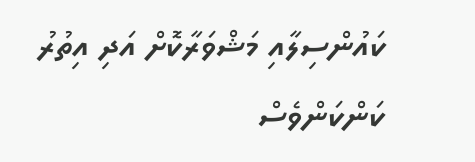ކައުންސިލާއި މަޝްވަރާކޮށް އަދި އިތުރު ކަންކަންވެސް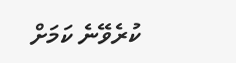ކުރެވޭނެ ކަމަށް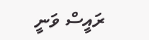ރައީސް ވަނީ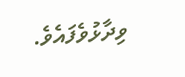ވިދާޅުވެފައެވެ.